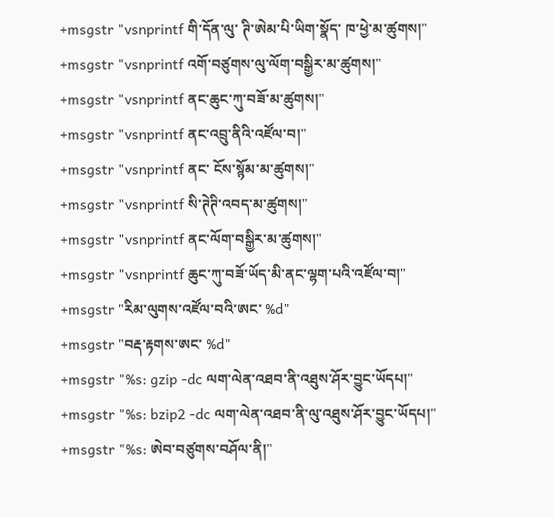+msgstr "vsnprintf གི་དོན་ལུ་ ཊི་ཨེམ་པི་ཡིག་སྣོད་ ཁ་ཕྱེ་མ་ཚུགས།"
+msgstr "vsnprintf འགོ་བཙུགས་ལུ་ལོག་བསྒྱིར་མ་ཚུགས།"
+msgstr "vsnprintf ནང་ཆུང་ཀུ་བཟོ་མ་ཚུགས།"
+msgstr "vsnprintf ནང་འབྲུ་ནིའི་འཛོལ་བ།"
+msgstr "vsnprintf ནང་ ངོས་སྙོམ་མ་ཚུགས།"
+msgstr "vsnprintf སི་ཊེཊི་འབད་མ་ཚུགས།"
+msgstr "vsnprintf ནང་ལོག་བསྒྱིར་མ་ཚུགས།"
+msgstr "vsnprintf ཆུང་ཀུ་བཟོ་ཡོད་མི་ནང་ལྷག་པའི་འཛོལ་བ།"
+msgstr "རིམ་ལུགས་འཛོལ་བའི་ཨང་ %d"
+msgstr "བརྡ་རྟགས་ཨང་ %d"
+msgstr "%s: gzip -dc ལག་ལེན་འཐབ་ནི་འཐུས་ཤོར་བྱུང་ཡོདཔ།"
+msgstr "%s: bzip2 -dc ལག་ལེན་འཐབ་ནི་ལུ་འཐུས་ཤོར་བྱུང་ཡོདཔ།"
+msgstr "%s: ཨེབ་བཙུགས་བཤོལ་ནི།"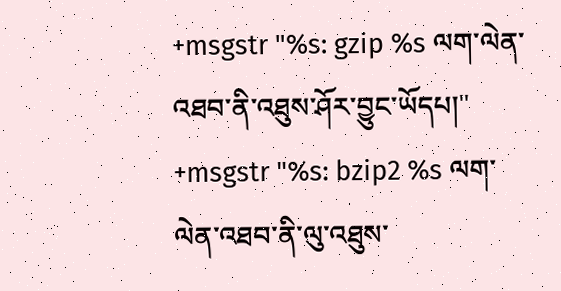+msgstr "%s: gzip %s ལག་ལེན་འཐབ་ནི་འཐུས་ཤོར་བྱུང་ཡོདཔ།"
+msgstr "%s: bzip2 %s ལག་ལེན་འཐབ་ནི་ལུ་འཐུས་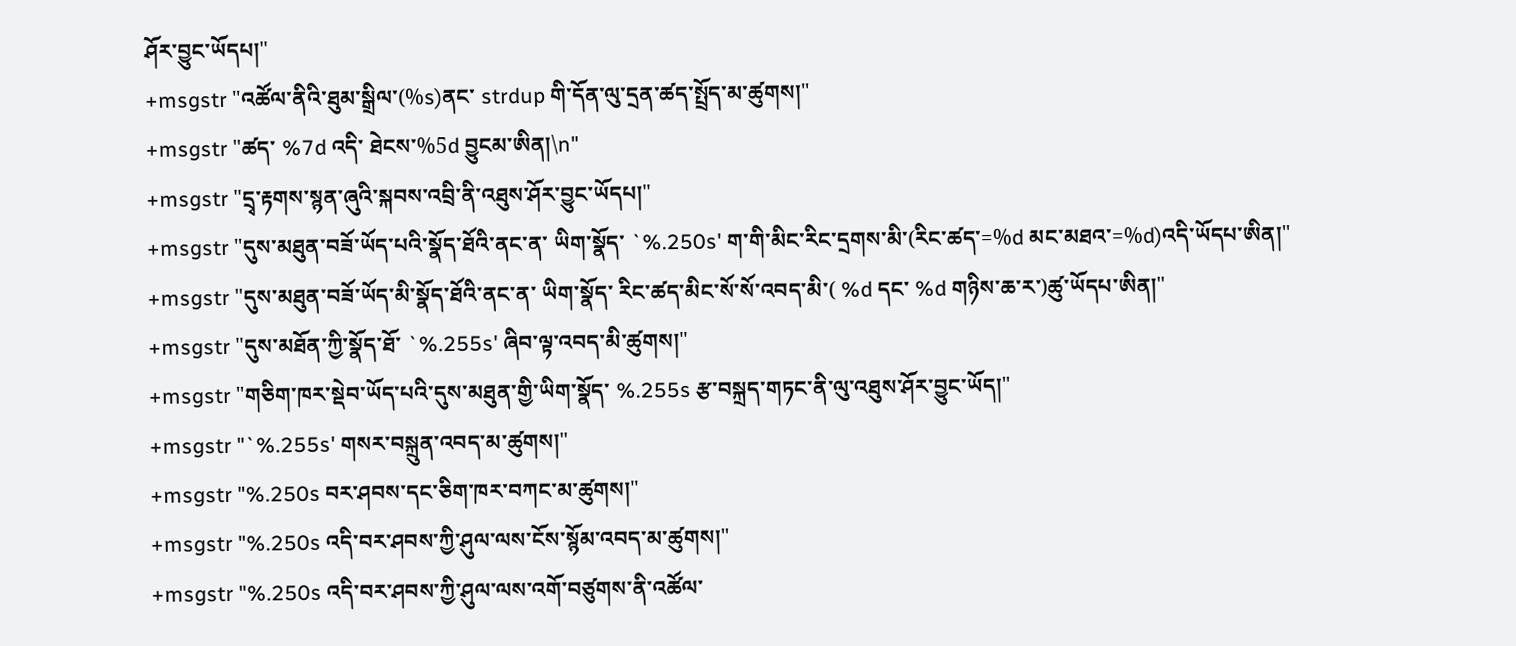ཤོར་བྱུང་ཡོདཔ།"
+msgstr "འཚོལ་ནིའི་ཐུམ་སྒྲིལ་(%s)ནང་ strdup གི་དོན་ལུ་དྲན་ཚད་སྤྲོད་མ་ཚུགས།"
+msgstr "ཚད་ %7d འདི་ ཐེངས་%5d བྱུངམ་ཨིན།\n"
+msgstr "དྲྭ་རྟགས་སྙན་ཞུའི་སྐབས་འབྲི་ནི་འཐུས་ཤོར་བྱུང་ཡོདཔ།"
+msgstr "དུས་མཐུན་བཟོ་ཡོད་པའི་སྣོད་ཐོའི་ནང་ན་ ཡིག་སྣོད་ `%.250s' ག་གི་མིང་རིང་དྲགས་མི་(རིང་ཚད་=%d མང་མཐའ་=%d)འདི་ཡོདཔ་ཨིན།"
+msgstr "དུས་མཐུན་བཟོ་ཡོད་མི་སྣོད་ཐོའི་ནང་ན་ ཡིག་སྣོད་ རིང་ཚད་མིང་སོ་སོ་འབད་མི་( %d དང་ %d གཉིས་ཆ་ར་)ཚུ་ཡོདཔ་ཨིན།"
+msgstr "དུས་མཐོན་ཀྱི་སྣོད་ཐོ་ `%.255s' ཞིབ་ལྟ་འབད་མི་ཚུགས།"
+msgstr "གཅིག་ཁར་སྡེབ་ཡོད་པའི་དུས་མཐུན་གྱི་ཡིག་སྣོད་ %.255s རྩ་བསྐྲད་གཏང་ནི་ལུ་འཐུས་ཤོར་བྱུང་ཡོད།"
+msgstr "`%.255s' གསར་བསྐྲུན་འབད་མ་ཚུགས།"
+msgstr "%.250s བར་ཤབས་དང་ཅིག་ཁར་བཀང་མ་ཚུགས།"
+msgstr "%.250s འདི་བར་ཤབས་ཀྱི་ཤུལ་ལས་ངོས་སྙོམ་འབད་མ་ཚུགས།"
+msgstr "%.250s འདི་བར་ཤབས་ཀྱི་ཤུལ་ལས་འགོ་བཙུགས་ནི་འཚོལ་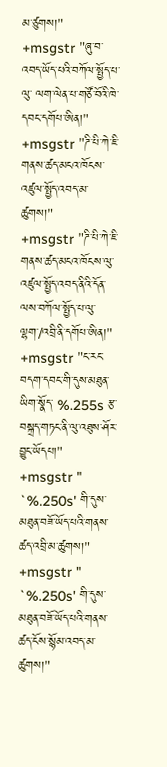མ་ཙུགས།"
+msgstr "ཞུ་བ་འབད་ཡོད་པའི་བཀོལ་སྤྱོད་པ་ལུ་ ལག་ལེན་པ་གཙོ་བོའི་ཁེ་དབང་དགོཔ་ཨིན།"
+msgstr "ཌི་པི་ཀེ་ཇི་གནས་ཚད་མངའ་ཁོངས་འཛུལ་སྤྱོད་འབད་མ་ཚུགས།"
+msgstr "ཌི་པི་ཀེ་ཇི་གནས་ཚད་མངའ་ཁོངས་ལུ་འཛུལ་སྤྱོད་འབད་ནིའི་དོན་ལས་བཀོལ་སྤྱོད་པ་ལུ་ ལྷག་/འབྲི་ནི་དགོཔ་ཨིན།"
+msgstr "ང་རང་བདག་དབང་གི་དུས་མཐུན་ཡིག་སྣོད་ %.255s རྩ་བསྐྲད་གཏང་ནི་ལུ་འཐུས་ཤོར་བྱུང་ཡོདཔ།"
+msgstr " `%.250s' གི་དུས་མཐུན་བཟོ་ཡོད་པའི་གནས་ཚད་འབྲི་མ་ཚུགས།"
+msgstr " `%.250s' གི་དུས་མཐུན་བཟོ་ཡོད་པའི་གནས་ཚད་ངོས་སྙོམ་འབད་མ་ཚུགས།"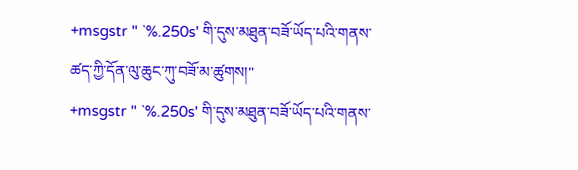+msgstr " `%.250s' གི་དུས་མཐུན་བཟོ་ཡོད་པའི་གནས་ཚད་ཀྱི་དོན་ལུ་ཆུང་ཀུ་བཟོ་མ་ཚུགས།"
+msgstr " `%.250s' གི་དུས་མཐུན་བཟོ་ཡོད་པའི་གནས་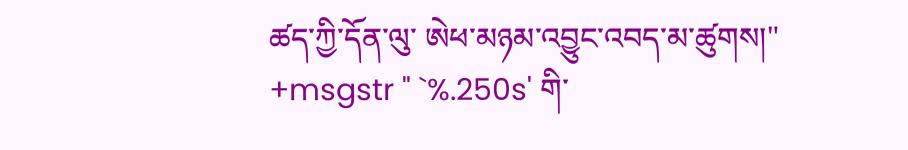ཚད་ཀྱི་དོན་ལུ་ ཨེཕ་མཉམ་འབྱུང་འབད་མ་ཚུགས།"
+msgstr " `%.250s' གི་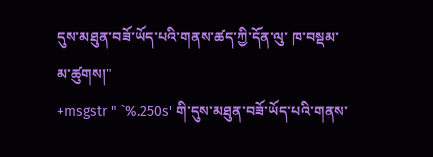དུས་མཐུན་བཟོ་ཡོད་པའི་གནས་ཚད་ཀྱི་དོན་ལུ་ ཁ་བསྡམ་མ་ཚུགས།"
+msgstr " `%.250s' གི་དུས་མཐུན་བཟོ་ཡོད་པའི་གནས་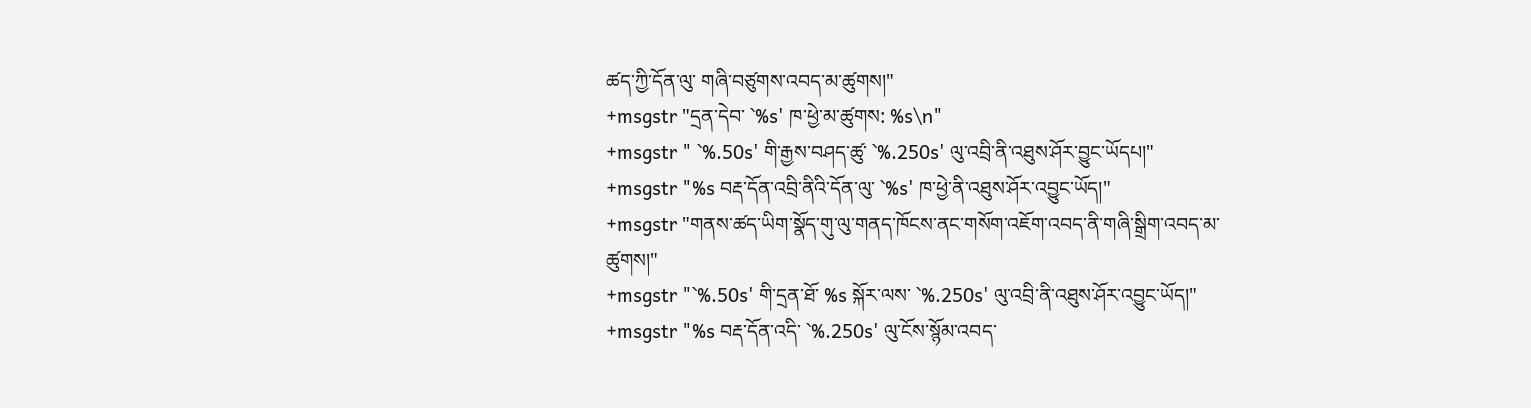ཚད་ཀྱི་དོན་ལུ་ གཞི་བཙུགས་འབད་མ་ཚུགས།"
+msgstr "དྲན་དེབ་ `%s' ཁ་ཕྱེ་མ་ཚུགས: %s\n"
+msgstr " `%.50s' གི་རྒྱས་བཤད་ཚུ་ `%.250s' ལུ་འབྲི་ནི་འཐུས་ཤོར་བྱུང་ཡོདཔ།"
+msgstr "%s བརྡ་དོན་འབྲི་ནིའི་དོན་ལུ་ `%s' ཁ་ཕྱེ་ནི་འཐུས་ཤོར་འབྱུང་ཡོད།"
+msgstr "གནས་ཚད་ཡིག་སྣོད་གུ་ལུ་གནད་ཁོངས་ནང་གསོག་འཇོག་འབད་ནི་གཞི་སྒྲིག་འབད་མ་ཚུགས།"
+msgstr "`%.50s' གི་དྲན་ཐོ་ %s སྐོར་ལས་ `%.250s' ལུ་འབྲི་ནི་འཐུས་ཤོར་འབྱུང་ཡོད།"
+msgstr "%s བརྡ་དོན་འདི་ `%.250s' ལུ་ངོས་སྙོམ་འབད་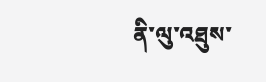ནི་ལུ་འཐུས་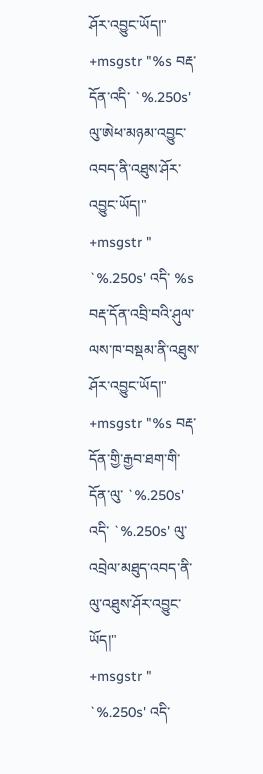ཤོར་འབྱུང་ཡོད།"
+msgstr "%s བརྡ་དོན་འདི་ `%.250s' ལུ་ཨེཕ་མཉམ་འབྱུང་འབད་ནི་འཐུས་ཤོར་འབྱུང་ཡོད།"
+msgstr " `%.250s' འདི་ %s བརྡ་དོན་འབྲི་བའི་ཤུལ་ལས་ཁ་བསྡམ་ནི་འཐུས་ཤོར་འབྱུང་ཡོད།"
+msgstr "%s བརྡ་དོན་གྱི་རྒྱབ་ཐག་གི་དོན་ལུ་ `%.250s' འདི་ `%.250s' ལུ་འབྲེལ་མཐུད་འབད་ནི་ལུ་འཐུས་ཤོར་འབྱུང་ཡོད།"
+msgstr " `%.250s' འདི་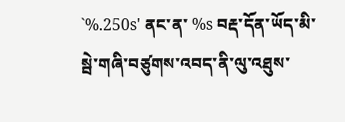`%.250s' ནང་ན་ %s བརྡ་དོན་ཡོད་མི་སྦེ་གཞི་བཙུགས་འབད་ནི་ལུ་འཐུས་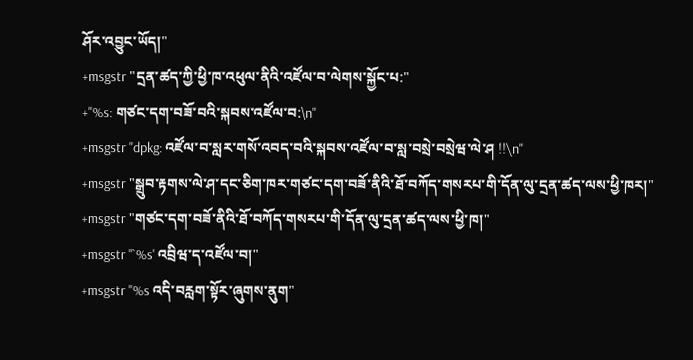ཤོར་འབྱུང་ཡོད།"
+msgstr "དྲན་ཚད་ཀྱི་ཕྱི་ཁ་འཕུལ་ནིའི་འཛོལ་བ་ལེགས་སྐྱོང་པ:"
+"%s: གཙང་དག་བཟོ་བའི་སྐབས་འཛོལ་བ:\n"
+msgstr "dpkg: འཛོལ་བ་སླར་གསོ་འབད་བའི་སྐབས་འཛོལ་བ་སླ་བསྲེ་བསྲེཝ་ལེ་ཤ !!\n"
+msgstr "སྒྲུབ་རྟགས་ལེ་ཤ་དང་ཅིག་ཁར་གཙང་དག་བཟོ་ནིའི་ཐོ་བཀོད་གསརཔ་གི་དོན་ལུ་དྲན་ཚད་ལས་ཕྱི་ཁར།"
+msgstr "གཙང་དག་བཟོ་ནིའི་ཐོ་བཀོད་གསརཔ་གི་དོན་ལུ་དྲན་ཚད་ལས་ཕྱི་ཁ།"
+msgstr "`%s' འབྲིཝ་ད་འཛོལ་བ།"
+msgstr "%s འདི་བརླག་སྟོར་ཞུགས་ནུག"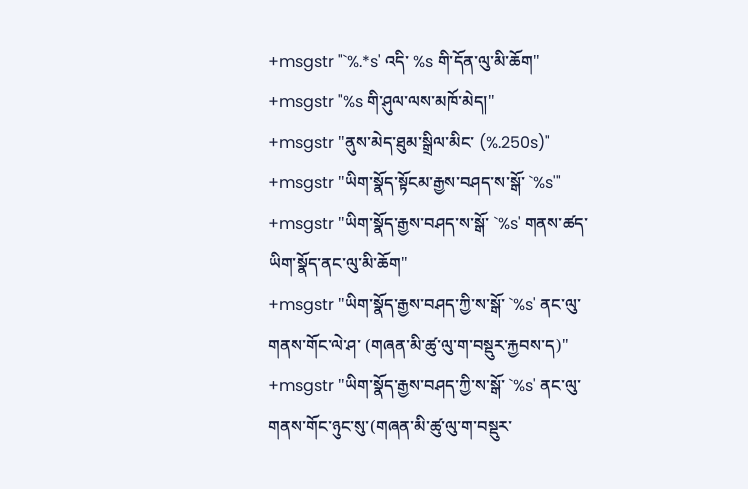+msgstr "`%.*s' འདི་ %s གི་དོན་ལུ་མི་ཆོག"
+msgstr "%s གི་ཤུལ་ལས་མཁོ་མེད།"
+msgstr "ནུས་མེད་ཐུམ་སྒྲིལ་མིང་ (%.250s)"
+msgstr "ཡིག་སྣོད་སྟོངམ་རྒྱས་བཤད་ས་སྒོ་ `%s'"
+msgstr "ཡིག་སྣོད་རྒྱས་བཤད་ས་སྒོ་ `%s' གནས་ཚད་ཡིག་སྣོད་ནང་ལུ་མི་ཆོག"
+msgstr "ཡིག་སྣོད་རྒྱས་བཤད་ཀྱི་ས་སྒོ་ `%s' ནང་ལུ་གནས་གོང་ལེ་ཤ་ (གཞན་མི་ཚུ་ལུ་ག་བསྡུར་རྐྱབས་ད)"
+msgstr "ཡིག་སྣོད་རྒྱས་བཤད་ཀྱི་ས་སྒོ་ `%s' ནང་ལུ་གནས་གོང་ཉུང་སུ་(གཞན་མི་ཚུ་ལུ་ག་བསྡུར་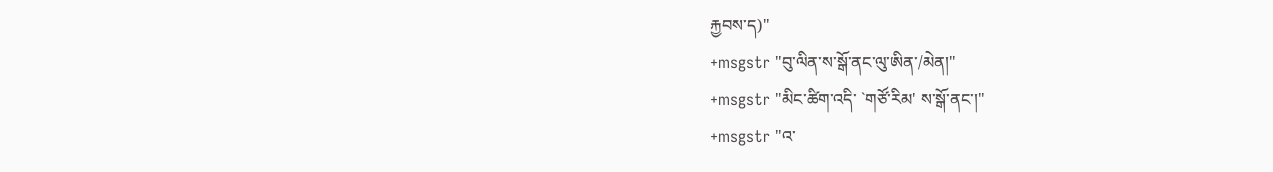རྐྱབས་ད)"
+msgstr "བུ་ལིན་ས་སྒོ་ནང་ལུ་ཨིན་/མེན།"
+msgstr "མིང་ཚིག་འདི་ `གཙོ་རིམ' ས་སྒོ་ནང་།"
+msgstr "འ་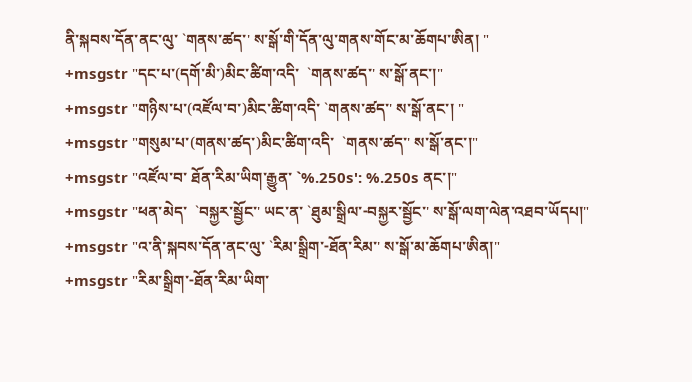ནི་སྐབས་དོན་ནང་ལུ་ `གནས་ཚད་' ས་སྒོ་གི་དོན་ལུ་གནས་གོང་མ་ཆོགཔ་ཨིན། "
+msgstr "དང་པ་(དགོ་མི་)མིང་ཚིག་འདི་  `གནས་ཚད་' ས་སྒོ་ནང་།"
+msgstr "གཉིས་པ་(འཛོལ་བ་)མིང་ཚིག་འདི་ `གནས་ཚད་' ས་སྒོ་ནང་། "
+msgstr "གསུམ་པ་(གནས་ཚད་)མིང་ཚིག་འདི་  `གནས་ཚད་' ས་སྒོ་ནང་།"
+msgstr "འཛོལ་བ་ ཐོན་རིམ་ཡིག་རྒྱུན་ `%.250s': %.250s ནང་།"
+msgstr "ཕན་མེད་  `བསྐྱར་སྦྱོང་' ཡང་ན་ `ཐུམ་སྒྲིལ་-བསྐྱར་སྦྱོང་' ས་སྒོ་ལག་ལེན་འཐབ་ཡོདཔ།"
+msgstr "འ་ནི་སྐབས་དོན་ནང་ལུ་ `རིམ་སྒྲིག་-ཐོན་རིམ་' ས་སྒོ་མ་ཆོགཔ་ཨིན།"
+msgstr "རིམ་སྒྲིག་-ཐོན་རིམ་ཡིག་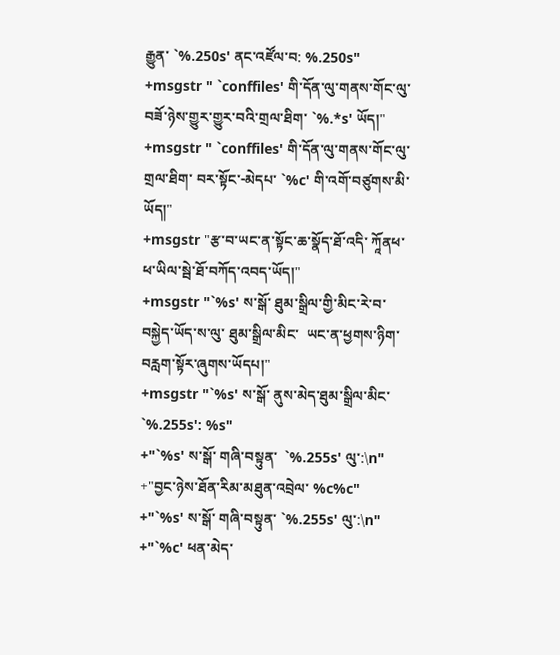རྒྱུན་ `%.250s' ནང་འཛོལ་བ: %.250s"
+msgstr " `conffiles' གི་དོན་ལུ་གནས་གོང་ལུ་བཟོ་ཉེས་གྱུར་གྱུར་བའི་གྲལ་ཐིག་ `%.*s' ཡོད།"
+msgstr " `conffiles' གི་དོན་ལུ་གནས་གོང་ལུ་གྲལ་ཐིག་ བར་སྟོང་-མེདཔ་ `%c' གི་འགོ་བཙུགས་མི་ཡོད།"
+msgstr "རྩ་བ་ཡང་ན་སྟོང་ཆ་སྣོད་ཐོ་འདི་ ཀཱོནཕ་ཕ་ཡིལ་སྦེ་ཐོ་བཀོད་འབད་ཡོད།"
+msgstr "`%s' ས་སྒོ་ ཐུམ་སྒྲིལ་གྱི་མིང་རེ་བ་བསྐྱེད་ཡོད་ས་ལུ་ ཐུམ་སྒྲིལ་མིང་  ཡང་ན་ཕྱགས་ཉིག་ བརླག་སྟོར་ཞུགས་ཡོདཔ།"
+msgstr "`%s' ས་སྒོ་ ནུས་མེད་ཐུམ་སྒྲིལ་མིང་ `%.255s': %s"
+"`%s' ས་སྒོ་ གཞི་བསྟུན་  `%.255s' ལུ་:\n"
+"བྱང་ཉེས་ཐོན་རིམ་མཐུན་འབྲེལ་ %c%c"
+"`%s' ས་སྒོ་ གཞི་བསྟུན་ `%.255s' ལུ་:\n"
+"`%c' ཕན་མེད་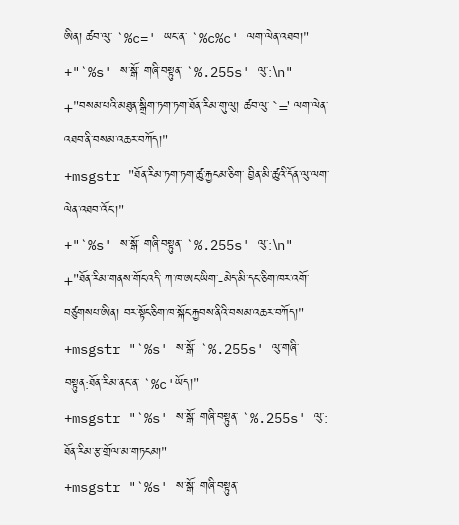ཨིན། ཚབ་ལུ་ `%c=' ཡང་ན་ `%c%c' ལག་ལེན་འཐབ།"
+"`%s' ས་སྒོ་ གཞི་བསྟུན་ `%.255s' ལུ་:\n"
+"བསམ་པའི་མཐུན་སྒྲིག་ཏག་ཏག་ཐོན་རིམ་གུ་ལུ། ཚབ་ལུ་ `=' ལག་ལེན་འཐབ་ནི་བསམ་འཆར་བཀོད།"
+msgstr "ཐོན་རིམ་ཏག་ཏག་ཚུ་རྐྱངམ་ཅིག་ བྱིན་མི་ཚུའི་དོན་ལུ་ལག་ལེན་འཐབ་འོང་།"
+"`%s' ས་སྒོ་ གཞི་བསྟུན་ `%.255s' ལུ་:\n"
+"ཐོན་རིམ་གནས་གོང་འདི་ ཀ་ཁ་ཨང་ཡིག་-མེད་མི་དང་ཅིག་ཁར་འགོ་བཙུགསཔ་ཨིན། བར་སྟོང་ཅིག་ཁ་སྐོང་རྐྱབས་ནིའི་བསམ་འཆར་བཀོད།"
+msgstr "`%s' ས་སྒོ་ `%.255s' ལུ་གཞི་བསྟུན:ཐོན་རིམ་ནང་ན་ `%c'ཡོད།"
+msgstr "`%s' ས་སྒོ་ གཞི་བསྟུན་ `%.255s' ལུ་: ཐོན་རིམ་རྩ་གྲོལ་མ་གཏངམ།"
+msgstr "`%s' ས་སྒོ་ གཞི་བསྟུན་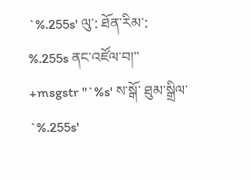`%.255s' ལུ་: ཐོན་རིམ་: %.255s ནང་འཛོལ་བ།"
+msgstr "`%s' ས་སྒོ་ ཐུམ་སྒྲིལ་ `%.255s'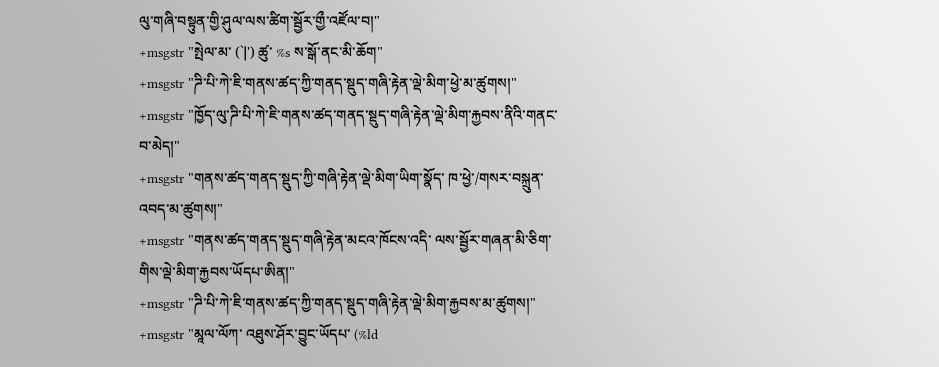ལུ་གཞི་བསྟུན་གྱི་ཤུལ་ལས་ཚིག་སྦྱོར་གྱྀ་འཛོལ་བ།"
+msgstr "སྤེལ་མ་ (`|') ཚུ་ %s ས་སྒོ་ནང་མི་ཆོག"
+msgstr "ཌི་པི་ཀེ་ཇི་གནས་ཚད་ཀྱི་གནད་སྡུད་གཞི་རྟེན་ལྡེ་མིག་ཕྱེ་མ་ཚུགས།"
+msgstr "ཁྱོད་ལུ་ཌི་པི་ཀེ་ཇི་གནས་ཚད་གནད་སྡུད་གཞི་རྟེན་ལྡེ་མིག་རྐྱབས་ནིའི་གནང་བ་མེད།"
+msgstr "གནས་ཚད་གནད་སྡུད་ཀྱི་གཞི་རྟེན་ལྡེ་མིག་ཡིག་སྣོད་ ཁ་ཕྱེ་/གསར་བསྐྲུན་འབད་མ་ཚུགས།"
+msgstr "གནས་ཚད་གནད་སྡུད་གཞི་རྟེན་མངའ་ཁོངས་འདི་ ལས་སྦྱོར་གཞན་མི་ཅིག་གིས་ལྡེ་མིག་རྐྱབས་ཡོདཔ་ཨིན།"
+msgstr "ཌི་པི་ཀེ་ཇི་གནས་ཚད་ཀྱི་གནད་སྡུད་གཞི་རྟེན་ལྡེ་མིག་རྐྱབས་མ་ཚུགས།"
+msgstr "མཱལ་ལོཀ་ འཐུས་ཤོར་བྱུང་ཡོདཔ་ (%ld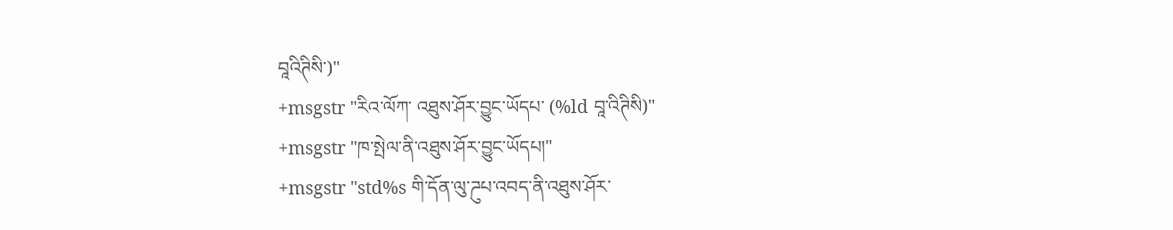བཱའིཊིསི་)"
+msgstr "རིའ་ལོཀ་ འཐུས་ཤོར་བྱུང་ཡོདཔ་ (%ld བཱ་འིཊིསི)"
+msgstr "ཁ་སྤེལ་ནི་འཐུས་ཤོར་བྱུང་ཡོདཔ།"
+msgstr "std%s གི་དོན་ལུ་ཌུཔ་འབད་ནི་འཐུས་ཤོར་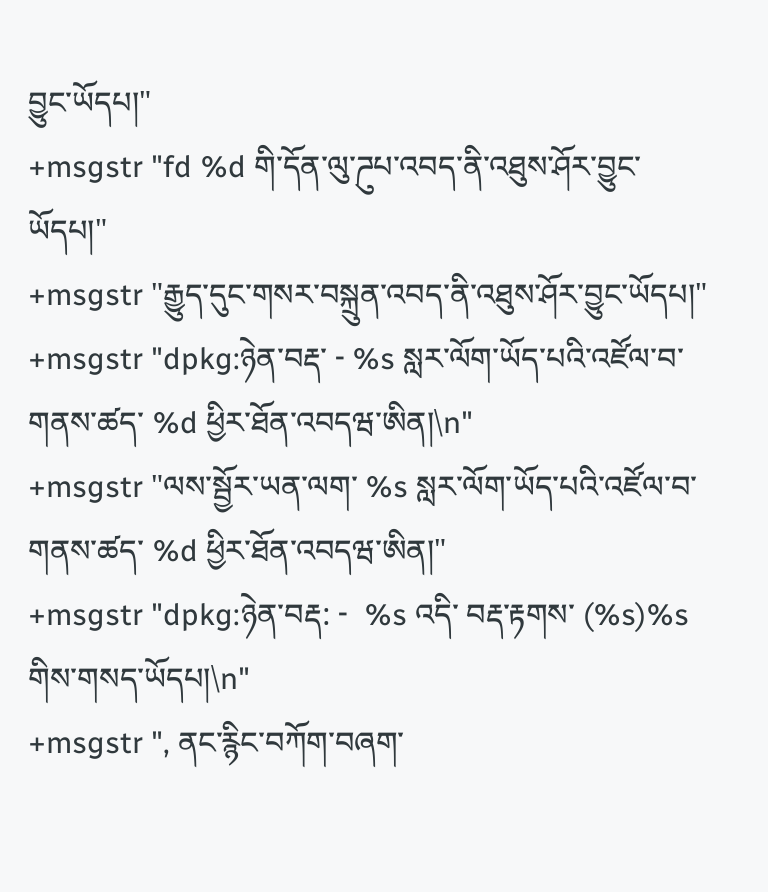བྱུང་ཡོདཔ།"
+msgstr "fd %d གི་དོན་ལུ་ཌུཔ་འབད་ནི་འཐུས་ཤོར་བྱུང་ཡོདཔ།"
+msgstr "རྒྱུད་དུང་གསར་བསྐྲུན་འབད་ནི་འཐུས་ཤོར་བྱུང་ཡོདཔ།"
+msgstr "dpkg:ཉེན་བརྡ་ - %s སླར་ལོག་ཡོད་པའི་འཛོལ་བ་ གནས་ཚད་ %d ཕྱིར་ཐོན་འབདཝ་ཨིན།\n"
+msgstr "ལས་སྦྱོར་ཡན་ལག་ %s སླར་ལོག་ཡོད་པའི་འཛོལ་བ་ གནས་ཚད་ %d ཕྱིར་ཐོན་འབདཝ་ཨིན།"
+msgstr "dpkg:ཉེན་བརྡ: -  %s འདི་ བརྡ་རྟགས་ (%s)%s གིས་གསད་ཡོདཔ།\n"
+msgstr ", ནང་རྙིང་བཀོག་བཞག་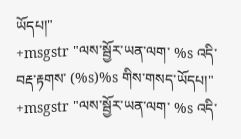ཡོདཔ།"
+msgstr "ལས་སྦྱོར་ཡན་ལག་ %s འདི་བརྡ་རྟགས་ (%s)%s གིས་གསད་ཡོདཔ།"
+msgstr "ལས་སྦྱོར་ཡན་ལག་ %s འདི་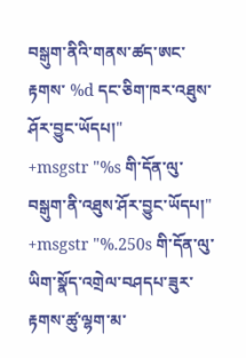བསྒུག་ནིའི་གནས་ཚད་ཨང་རྟགས་ %d དང་ཅིག་ཁར་འཐུས་ཤོར་བྱུང་ཡོདཔ།"
+msgstr "%s གི་དོན་ལུ་བསྒུག་ནི་འཐུས་ཤོར་བྱུང་ཡོདཔ།"
+msgstr "%.250s གི་དོན་ལུ་ ཡིག་སྣོད་འགྲེལ་བཤདཔ་ཟུར་རྟགས་ཚུ་ལྷག་མ་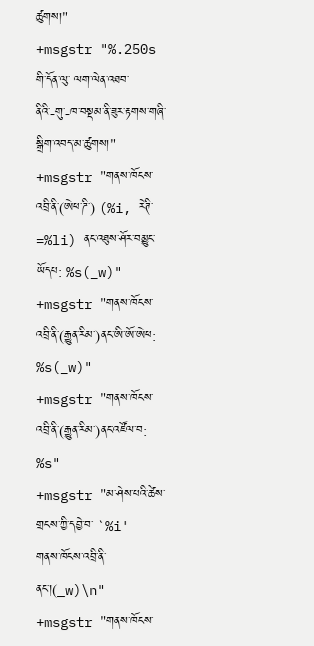ཚུགས།"
+msgstr "%.250s གི་དོན་ལུ་ ལག་ལེན་འཐབ་ནིའི་-གུ་-ཁ་བསྡམ་ནི་ཟུར་རྟགས་གཞི་སྒྲིག་འབད་མ་ཚུགས།"
+msgstr "གནས་ཁོངས་འབྲི་ནི་(ཨེཕ་ཌི་) (%i, རེཊི་=%li) ནང་འཐུས་ཤོར་བམྱུང་ཡོདཔ: %s(_w)"
+msgstr "གནས་ཁོངས་འབྲི་ནི་(རྒྱུན་རིམ་)ནང་ཨི་ཨོ་ཨེཕ: %s(_w)"
+msgstr "གནས་ཁོངས་འབྲི་ནི་(རྒྱུན་རིམ་)ནང་འཛོལ་བ: %s"
+msgstr "མ་ཤེས་པའི་ཚེས་གྲངས་ཀྱི་དབྱེ་བ་ `%i'  གནས་ཁོངས་འབྲི་ནི་ནང་།(_w)\n"
+msgstr "གནས་ཁོངས་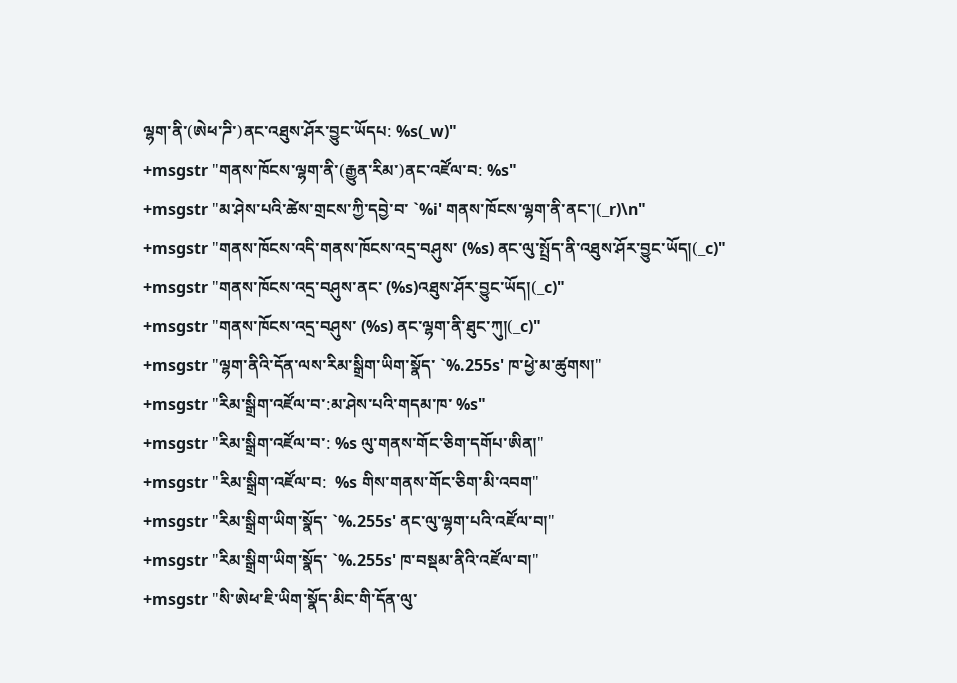ལྷག་ནི་(ཨེཕ་ཌི་)ནང་འཐུས་ཤོར་བྱུང་ཡོདཔ: %s(_w)"
+msgstr "གནས་ཁོངས་ལྷག་ནི་(རྒྱུན་རིམ་)ནང་འཛོལ་བ: %s"
+msgstr "མ་ཤེས་པའི་ཚེས་གྲངས་ཀྱི་དབྱེ་བ་ `%i' གནས་ཁོངས་ལྷག་ནི་ནང་།(_r)\n"
+msgstr "གནས་ཁོངས་འདི་གནས་ཁོངས་འདྲ་བཤུས་ (%s) ནང་ལུ་སྤྲོད་ནི་འཐུས་ཤོར་བྱུང་ཡོད།(_c)"
+msgstr "གནས་ཁོངས་འདྲ་བཤུས་ནང་ (%s)འཐུས་ཤོར་བྱུང་ཡོད།(_c)"
+msgstr "གནས་ཁོངས་འདྲ་བཤུས་ (%s) ནང་ལྷག་ནི་ཐུང་ཀུ།(_c)"
+msgstr "ལྷག་ནིའི་དོན་ལས་རིམ་སྒྲིག་ཡིག་སྣོད་ `%.255s' ཁ་ཕྱེ་མ་ཚུགས།"
+msgstr "རིམ་སྒྲིག་འཛོལ་བ་:མ་ཤེས་པའི་གདམ་ཁ་ %s"
+msgstr "རིམ་སྒྲིག་འཛོལ་བ་: %s ལུ་གནས་གོང་ཅིག་དགོཔ་ཨིན།"
+msgstr "རིམ་སྒྲིག་འཛོལ་བ:  %s གིས་གནས་གོང་ཅིག་མི་འབག"
+msgstr "རིམ་སྒྲིག་ཡིག་སྣོད་ `%.255s' ནང་ལུ་ལྷག་པའི་འཛོལ་བ།"
+msgstr "རིམ་སྒྲིག་ཡིག་སྣོད་ `%.255s' ཁ་བསྡམ་ནིའི་འཛོལ་བ།"
+msgstr "སི་ཨེཕ་ཇི་ཡིག་སྣོད་མིང་གི་དོན་ལུ་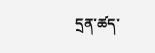དྲན་ཚད་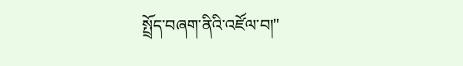སྤྲོད་བཞག་ནིའི་འཛོལ་བ།"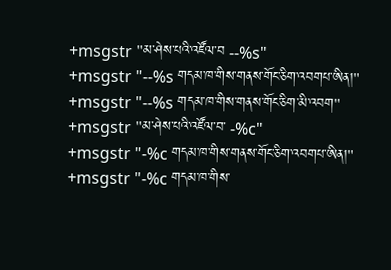+msgstr "མ་ཤེས་པའི་འཛོལ་བ --%s"
+msgstr "--%s གདམ་ཁ་གིས་གནས་གོང་ཅིག་འབགཔ་ཨིན།"
+msgstr "--%s གདམ་ཁ་གིས་གནས་གོང་ཅིག་མི་འབག"
+msgstr "མ་ཤེས་པའི་འཛོལ་བ་ -%c"
+msgstr "-%c གདམ་ཁ་གིས་གནས་གོང་ཅིག་འབགཔ་ཨིན།"
+msgstr "-%c གདམ་ཁ་གིས་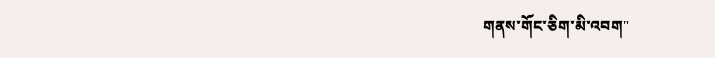གནས་གོང་ཅིག་མི་འབག"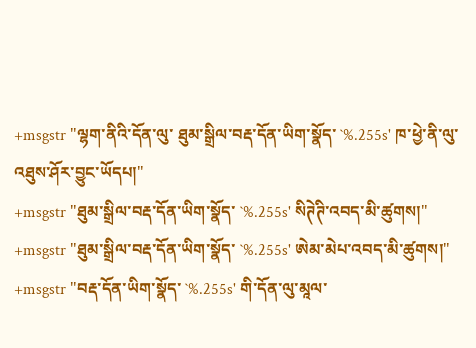+msgstr "ལྷག་ནིའི་དོན་ལུ་ ཐུམ་སྒྲིལ་བརྡ་དོན་ཡིག་སྣོད་ `%.255s' ཁ་ཕྱེ་ནི་ལུ་འཐུས་ཤོར་བྱུང་ཡོདཔ།"
+msgstr "ཐུམ་སྒྲིལ་བརྡ་དོན་ཡིག་སྣོད་ `%.255s' སིཊེཊི་འབད་མི་ཚུགས།"
+msgstr "ཐུམ་སྒྲིལ་བརྡ་དོན་ཡིག་སྣོད་ `%.255s' ཨེམ་མེཔ་འབད་མི་ཚུགས།"
+msgstr "བརྡ་དོན་ཡིག་སྣོད་ `%.255s' གི་དོན་ལུ་མཱལ་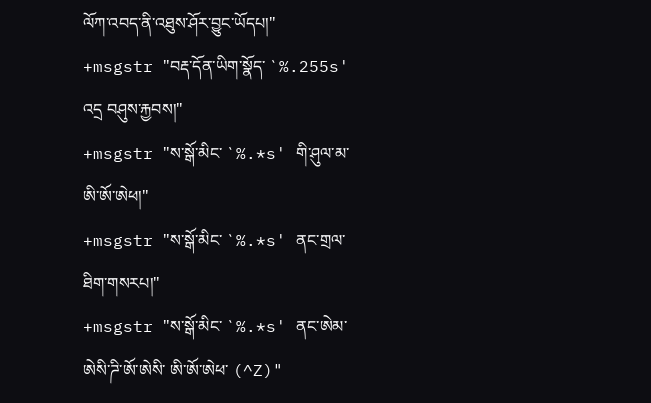ལོཀ་འབད་ནི་འཐུས་ཤོར་བྱུང་ཡོདཔ།"
+msgstr "བརྡ་དོན་ཡིག་སྣོད་ `%.255s' འདྲ བཤུས་རྐྱབས།"
+msgstr "ས་སྒོ་མིང་ `%.*s' གི་ཤུལ་མ་ ཨི་ཨོ་ཨེཕ།"
+msgstr "ས་སྒོ་མིང་ `%.*s' ནང་གྲལ་ཐིག་གསརཔ།"
+msgstr "ས་སྒོ་མིང་ `%.*s' ནང་ཨེམ་ཨེསི་ཌི་ཨོ་ཨེསི་ ཨི་ཨོ་ཨེཕ་ (^Z)"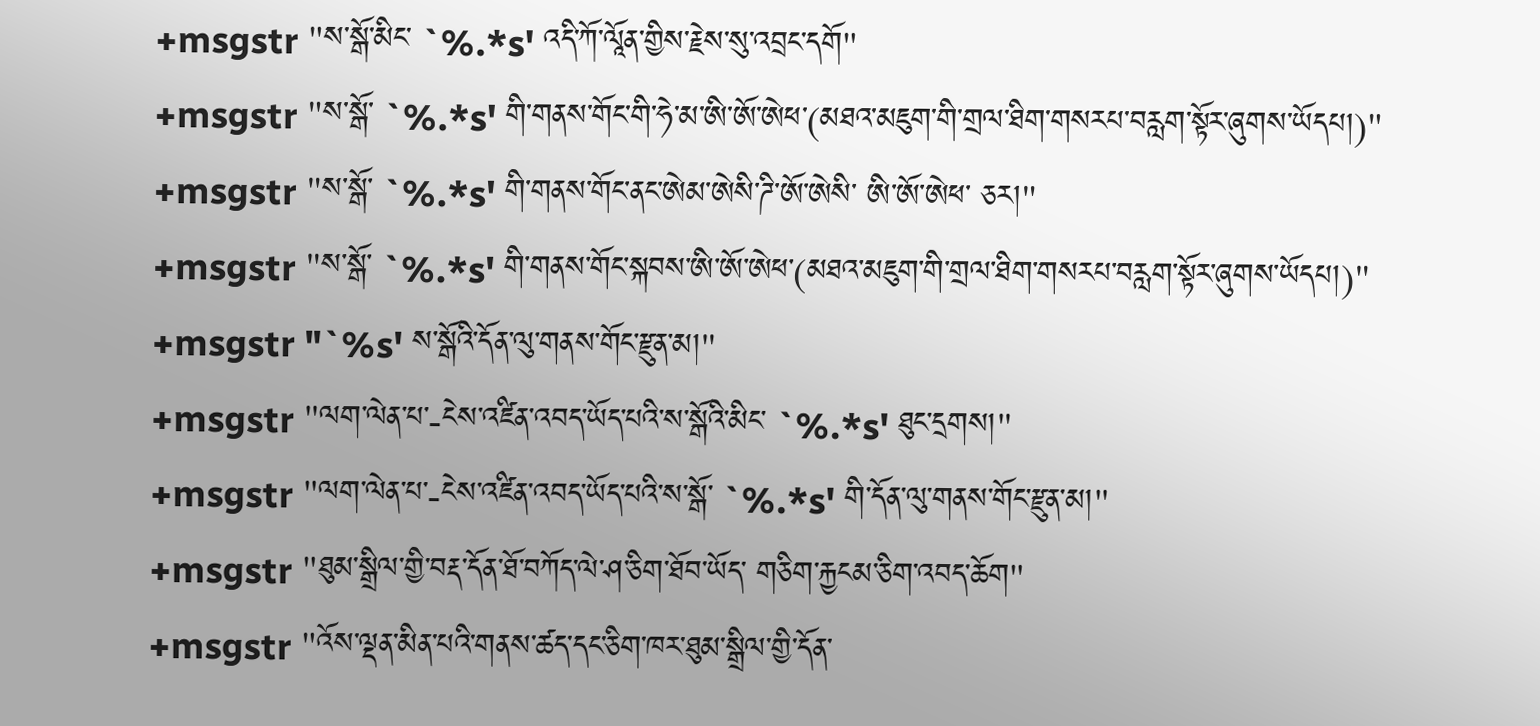+msgstr "ས་སྒོ་མིང་ `%.*s' འདི་ཀོ་ལཱོན་གྱིས་རྗེས་སུ་འབྲང་དགོ"
+msgstr "ས་སྒོ་ `%.*s' གི་གནས་གོང་གི་ཧེ་མ་ཨི་ཨོ་ཨེཕ་(མཐའ་མཇུག་གི་གྲལ་ཐིག་གསརཔ་བརླག་སྟོར་ཞུགས་ཡོདཔ།)"
+msgstr "ས་སྒོ་ `%.*s' གི་གནས་གོང་ནང་ཨེམ་ཨེསི་ཌི་ཨོ་ཨེསི་ ཨི་ཨོ་ཨེཕ་ ཅར།"
+msgstr "ས་སྒོ་ `%.*s' གི་གནས་གོང་སྐབས་ཨི་ཨོ་ཨེཕ་(མཐའ་མཇུག་གི་གྲལ་ཐིག་གསརཔ་བརླག་སྟོར་ཞུགས་ཡོདཔ།)"
+msgstr "`%s' ས་སྒོའི་དོན་ལུ་གནས་གོང་རྫུན་མ།"
+msgstr "ལག་ལེན་པ་-ངེས་འཛིན་འབད་ཡོད་པའི་ས་སྒོའི་མིང་ `%.*s' ཐུང་དྲགས།"
+msgstr "ལག་ལེན་པ་-ངེས་འཛིན་འབད་ཡོད་པའི་ས་སྒོ་ `%.*s' གི་དོན་ལུ་གནས་གོང་རྫུན་མ།"
+msgstr "ཐུམ་སྒྲིལ་གྱི་བརྡ་དོན་ཐོ་བཀོད་ལེ་ཤ་ཅིག་ཐོབ་ཡོད་ གཅིག་རྐྱངམ་ཅིག་འབད་ཆོག"
+msgstr "འོས་ལྡན་མིན་པའི་གནས་ཚད་དང་ཅིག་ཁར་ཐུམ་སྒྲིལ་གྱི་དོན་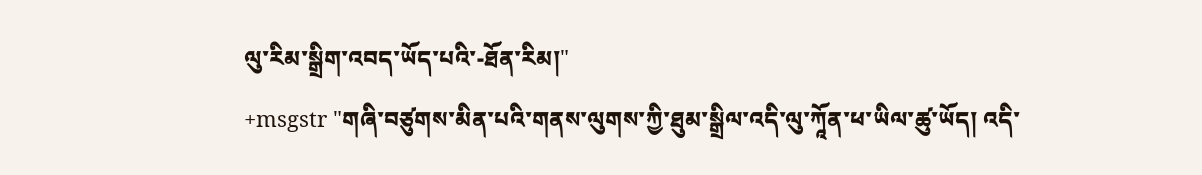ལུ་རིམ་སྒྲིག་འབད་ཡོད་པའི་-ཐོན་རིམ།"
+msgstr "གཞི་བཙུགས་མིན་པའི་གནས་ལུགས་ཀྱི་ཐུམ་སྒྲིལ་འདི་ལུ་ཀཱོན་ཕ་ཡིལ་ཚུ་ཡོད། འདི་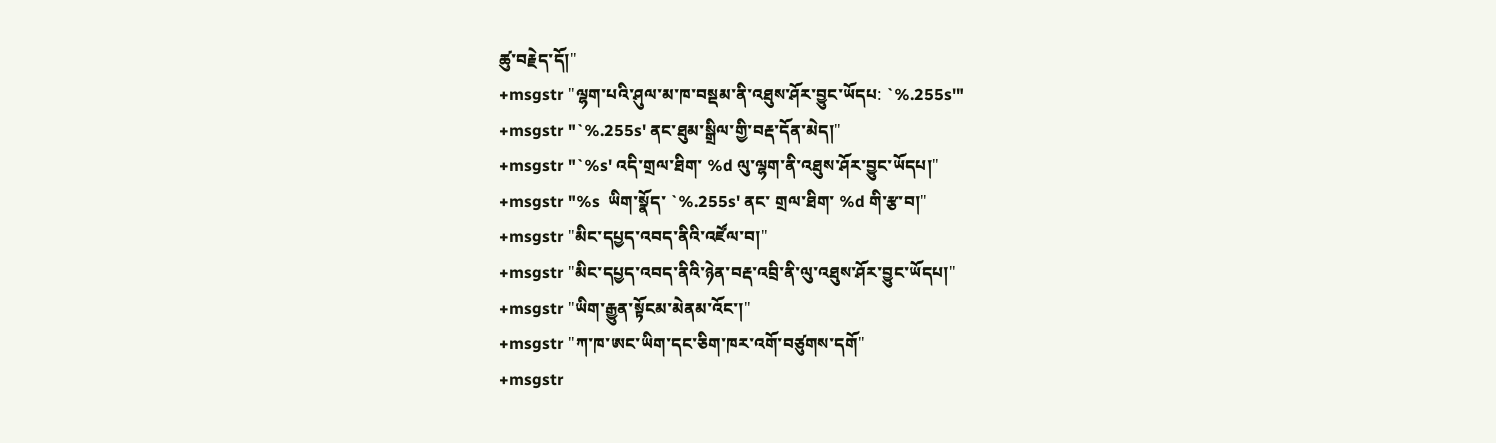ཚུ་བརྗེད་དོ།"
+msgstr "ལྷག་པའི་ཤུལ་མ་ཁ་བསྡམ་ནི་འཐུས་ཤོར་བྱུང་ཡོདཔ: `%.255s'"
+msgstr "`%.255s' ནང་ཐུམ་སྒྲིལ་གྱི་བརྡ་དོན་མེད།"
+msgstr "`%s' འདི་གྲལ་ཐིག་ %d ལུ་ལྷག་ནི་འཐུས་ཤོར་བྱུང་ཡོདཔ།"
+msgstr "%s  ཡིག་སྣོད་ `%.255s' ནང་ གྲལ་ཐིག་ %d གི་རྩ་བ།"
+msgstr "མིང་དཔྱད་འབད་ནིའི་འཛོལ་བ།"
+msgstr "མིང་དཔྱད་འབད་ནིའི་ཉེན་བརྡ་འབྲི་ནི་ལུ་འཐུས་ཤོར་བྱུང་ཡོདཔ།"
+msgstr "ཡིག་རྒྱུན་སྟོངམ་མེནམ་འོང་།"
+msgstr "ཀ་ཁ་ཨང་ཡིག་དང་ཅིག་ཁར་འགོ་བཙུགས་དགོ"
+msgstr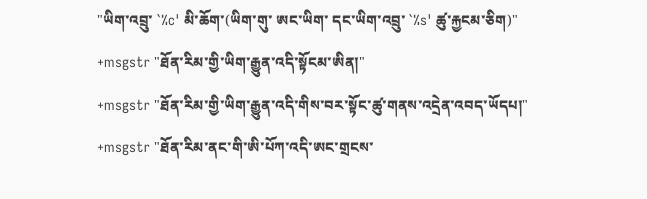"ཡིག་འབྲུ་ `%c' མི་ཆོག་(ཡིག་གུ་ ཨང་ཡིག་ དང་ཡིག་འབྲུ་ `%s' ཚུ་རྐྱངམ་ཅིག)"
+msgstr "ཐོན་རིམ་གྱི་ཡིག་རྒྱུན་འདི་སྟོངམ་ཨིན།"
+msgstr "ཐོན་རིམ་གྱི་ཡིག་རྒྱུན་འདི་གིས་བར་སྟོང་ཚུ་གནས་འདྲེན་འབད་ཡོདཔ།"
+msgstr "ཐོན་རིམ་ནང་གི་ཨི་པོཀ་འདི་ཨང་གྲངས་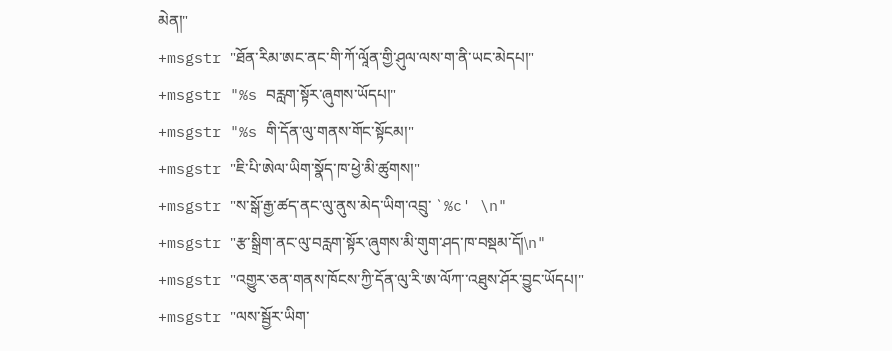མེན།"
+msgstr "ཐོན་རིམ་ཨང་ནང་གི་ཀོ་ལཱོན་གྱི་ཤུལ་ལས་ག་ནི་ཡང་མེདཔ།"
+msgstr "%s བརླག་སྟོར་ཞུགས་ཡོདཔ།"
+msgstr "%s གི་དོན་ལུ་གནས་གོང་སྟོངམ།"
+msgstr "ཇི་པི་ཨེལ་ཡིག་སྣོད་ཁ་ཕྱེ་མི་ཚུགས།"
+msgstr "ས་སྒོ་རྒྱ་ཚད་ནང་ལུ་ནུས་མེད་ཡིག་འབྲུ་ `%c' \n"
+msgstr "རྩ་སྒྲིག་ནང་ལུ་བརླག་སྟོར་ཞུགས་མི་གུག་ཤད་ཁ་བསྡམ་དོ།\n"
+msgstr "འགྱུར་ཅན་གནས་ཁོངས་ཀྱི་དོན་ལུ་རི་ཨ་ལོཀ་་འཐུས་ཤོར་བྱུང་ཡོདཔ།"
+msgstr "ལས་སྦྱོར་ཡིག་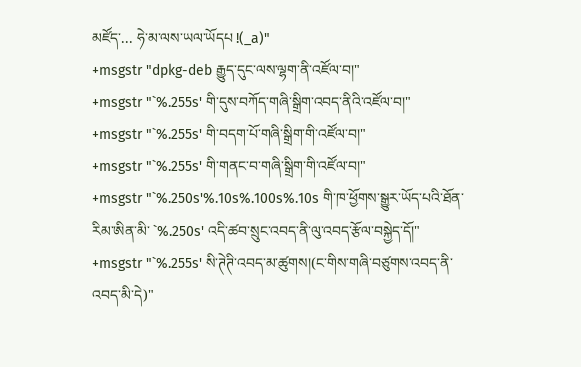མཛོད་... ཧེ་མ་ལས་ཡལ་ཡོདཔ !(_a)"
+msgstr "dpkg-deb རྒྱུད་དུང་ལས་ལྷག་ནི་འཛོལ་བ།"
+msgstr "`%.255s' གི་དུས་བཀོད་གཞི་སྒྲིག་འབད་ནིའི་འཛོལ་བ།"
+msgstr "`%.255s' གི་བདག་པོ་གཞི་སྒྲིག་གི་འཛོལ་བ།"
+msgstr "`%.255s' གི་གནང་བ་གཞི་སྒྲིག་གི་འཛོལ་བ།"
+msgstr "`%.250s'%.10s%.100s%.10s གི་ཁ་ཕྱོགས་སྒྱུར་ཡོད་པའི་ཐོན་རིམ་ཨིན་མི་ `%.250s' འདི་ཚབ་སྲུང་འབད་ནི་ལུ་འབད་རྩོལ་བསྐྱེད་དོ།"
+msgstr "`%.255s' སི་ཊེཊི་འབད་མ་ཚུགས།(ང་གིས་གཞི་བཙུགས་འབད་ནི་འབད་མི་དེ)"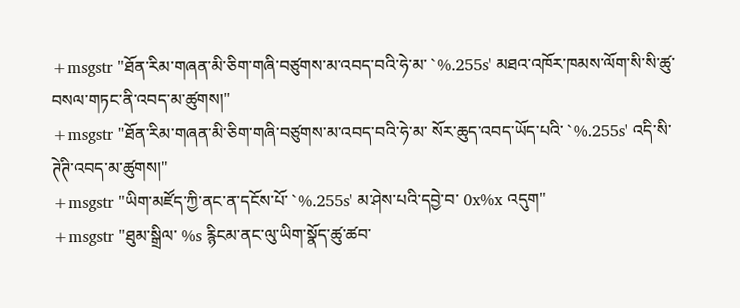+msgstr "ཐོན་རིམ་གཞན་མི་ཅིག་གཞི་བཙུགས་མ་འབད་བའི་ཧེ་མ་ `%.255s' མཐའ་འཁོར་ཁམས་ལོག་སི་སི་ཚུ་བསལ་གཏང་ནི་འབད་མ་ཚུགས།"
+msgstr "ཐོན་རིམ་གཞན་མི་ཅིག་གཞི་བཙུགས་མ་འབད་བའི་ཧེ་མ་ སོར་ཆུད་འབད་ཡོད་པའི་ `%.255s' འདི་སི་ཊེཊི་འབད་མ་ཚུགས།"
+msgstr "ཡིག་མཛོད་ཀྱི་ནང་ན་དངོས་པོ་ `%.255s' མ་ཤེས་པའི་དབྱེ་བ་ 0x%x འདུག"
+msgstr "ཐུམ་སྒྲིལ་ %s རྙིངམ་ནང་ལུ་ཡིག་སྣོད་ཚུ་ཚབ་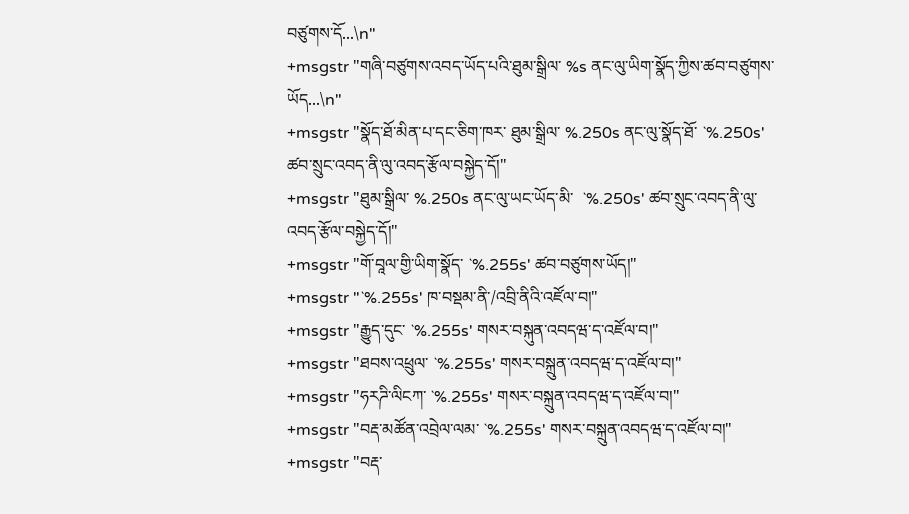བཙུགས་དོ...\n"
+msgstr "གཞི་བཙུགས་འབད་ཡོད་པའི་ཐུམ་སྒྲིལ་ %s ནང་ལུ་ཡིག་སྣོད་ཀྱིས་ཚབ་བཙུགས་ཡོད...\n"
+msgstr "སྣོད་ཐོ་མིན་པ་དང་ཅིག་ཁར་ ཐུམ་སྒྲིལ་ %.250s ནང་ལུ་སྣོད་ཐོ་ `%.250s' ཚབ་སྲུང་འབད་ནི་ལུ་འབད་རྩོལ་བསྐྱེད་དོ།"
+msgstr "ཐུམ་སྒྲིལ་ %.250s ནང་ལུ་ཡང་ཡོད་མི་  `%.250s' ཚབ་སྲུང་འབད་ནི་ལུ་འབད་རྩོལ་བསྐྱེད་དོ།"
+msgstr "གོ་བཱལ་གྱི་ཡིག་སྣོད་ `%.255s' ཚབ་བཙུགས་ཡོད།"
+msgstr "`%.255s' ཁ་བསྡམ་ནི་/འབྲི་ནིའི་འཛོལ་བ།"
+msgstr "རྒྱུད་དུང་ `%.255s' གསར་བསྐུན་འབདཝ་ད་འཛོལ་བ།"
+msgstr "ཐབས་འཕྲུལ་ `%.255s' གསར་བསྐྲུན་འབདཝ་ད་འཛོལ་བ།"
+msgstr "ཧརཌི་ལིངཀ་ `%.255s' གསར་བསྐྲུན་འབདཝ་ད་འཛོལ་བ།"
+msgstr "བརྡ་མཚོན་འབྲེལ་ལམ་ `%.255s' གསར་བསྐྲུན་འབདཝ་ད་འཛོལ་བ།"
+msgstr "བརྡ་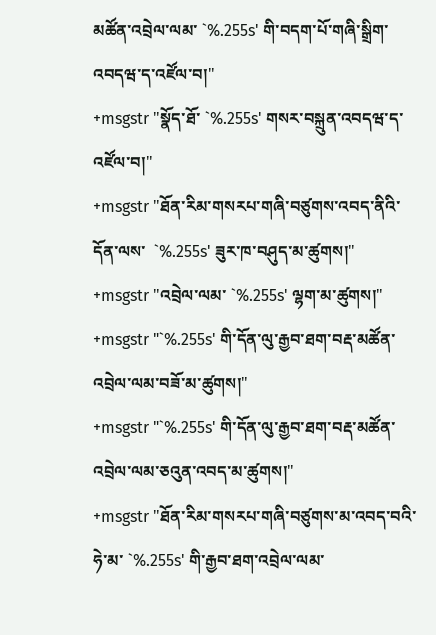མཚོན་འབྲེལ་ལམ་ `%.255s' གི་བདག་པོ་གཞི་སྒྲིག་འབདཝ་ད་འཛོལ་བ།"
+msgstr "སྣོད་ཐོ་ `%.255s' གསར་བསྐྲུན་འབདཝ་ད་འཛོལ་བ།"
+msgstr "ཐོན་རིམ་གསརཔ་གཞི་བཙུགས་འབད་ནིའི་དོན་ལས་  `%.255s' ཟུར་ཁ་བཤུད་མ་ཚུགས།"
+msgstr "འབྲེལ་ལམ་ `%.255s' ལྷག་མ་ཚུགས།"
+msgstr "`%.255s' གི་དོན་ལུ་རྒྱབ་ཐག་བརྡ་མཚོན་འབྲེལ་ལམ་བཟོ་མ་ཚུགས།"
+msgstr "`%.255s' གི་དོན་ལུ་རྒྱབ་ཐག་བརྡ་མཚོན་འབྲེལ་ལམ་ཅའུན་འབད་མ་ཚུགས།"
+msgstr "ཐོན་རིམ་གསརཔ་གཞི་བཙུགས་མ་འབད་བའི་ཧེ་མ་ `%.255s' གི་རྒྱབ་ཐག་འབྲེལ་ལམ་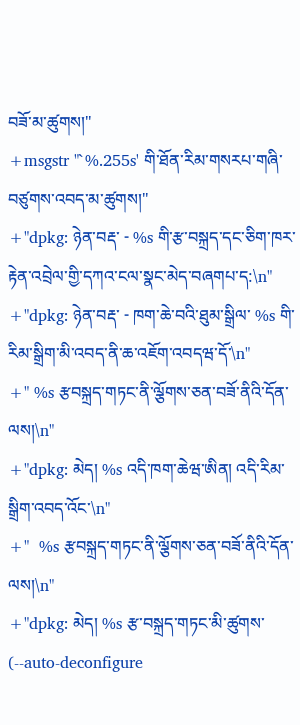བཟོ་མ་ཚུགས།"
+msgstr "`%.255s' གི་ཐོན་རིམ་གསརཔ་གཞི་བཙུགས་འབད་མ་ཚུགས།"
+"dpkg: ཉེན་བརྡ་ - %s གི་རྩ་བསྐྲད་དང་ཅིག་ཁར་རྟེན་འབྲེལ་གྱི་དཀའ་ངལ་སྣང་མེད་བཞགཔ་ད:\n"
+"dpkg: ཉེན་བརྡ་ - ཁག་ཆེ་བའི་ཐུམ་སྒྲིལ་ %s གི་རིམ་སྒྲིག་མི་འབད་ནི་ཆ་འཇོག་འབདཝ་དོ་\n"
+" %s རྩབསྐྲད་གཏང་ནི་ལྕོགས་ཅན་བཟོ་ནིའི་དོན་ལས།\n"
+"dpkg: མེད། %s འདི་ཁག་ཆེཝ་ཨིན། འདི་རིམ་སྒྲིག་འབད་འོང་\n"
+"  %s རྩབསྐྲད་གཏང་ནི་ལྕོགས་ཅན་བཟོ་ནིའི་དོན་ལས།\n"
+"dpkg: མེད། %s རྩ་བསྐྲད་གཏང་མི་ཚུགས་ (--auto-deconfigure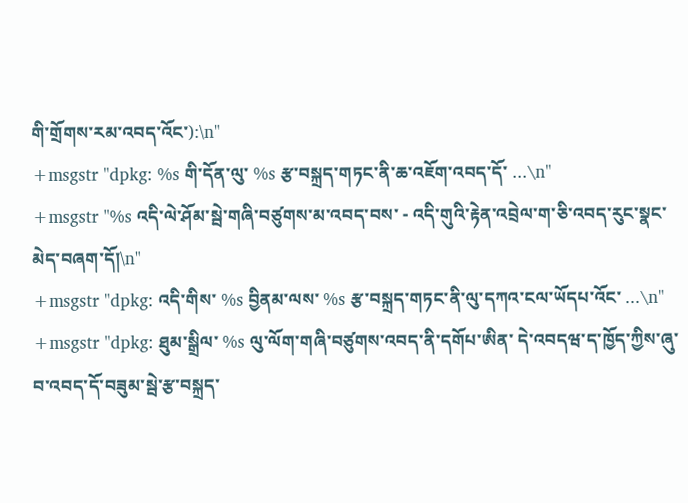གི་གྲོགས་རམ་འབད་འོང་):\n"
+msgstr "dpkg: %s གི་དོན་ལུ་ %s རྩ་བསྐྲད་གཏང་ནི་ཆ་འཇོག་འབད་དོ་ ...\n"
+msgstr "%s འདི་ལེ་ཤོམ་སྦེ་གཞི་བཙུགས་མ་འབད་བས་ - འདི་གུའི་རྟེན་འབྲེལ་ག་ཅི་འབད་རུང་སྣང་མེད་བཞག་དོ།\n"
+msgstr "dpkg: འདི་གིས་ %s བྱིནམ་ལས་ %s རྩ་བསྐྲད་གཏང་ནི་ལུ་དཀའ་ངལ་ཡོདཔ་འོང་ ...\n"
+msgstr "dpkg: ཐུམ་སྒྲིལ་ %s ལུ་ལོག་གཞི་བཙུགས་འབད་ནི་དགོཔ་ཨིན་ དེ་འབདཝ་ད་ཁྱོད་ཀྱིས་ཞུ་བ་འབད་དོ་བཟུམ་སྦེ་རྩ་བསྐྲད་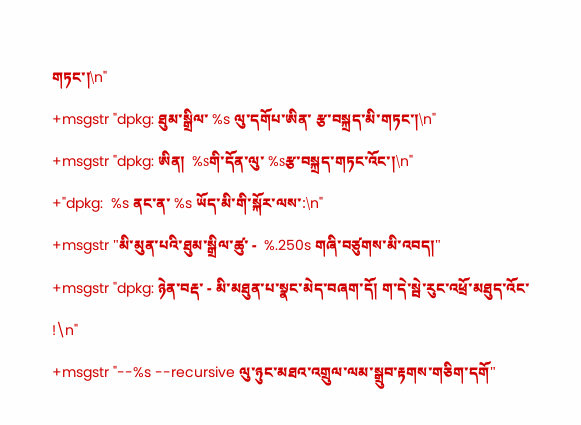གཏང་།\n"
+msgstr "dpkg: ཐུམ་སྒྲིལ་ %s ལུ་དགོཔ་ཨིན་ རྩ་བསྐྲད་མི་གཏང་།\n"
+msgstr "dpkg: ཨིན།  %sགི་དོན་ལུ་ %sརྩ་བསྐྲད་གཏང་འོང་།\n"
+"dpkg:  %s ནང་ན་ %s ཡོད་མི་གི་སྐོར་ལས་:\n"
+msgstr "མི་མུན་པའི་ཐུམ་སྒྲིལ་ཚུ་ -  %.250s གཞི་བཙུགས་མི་འབད།"
+msgstr "dpkg: ཉེན་བརྡ་ - མི་མཐུན་པ་སྣང་མེད་བཞག་དོ། ག་དེ་སྦེ་རུང་འཕྲོ་མཐུད་འོང་ !\n"
+msgstr "--%s --recursive ལུ་ཉུང་མཐའ་འགྲུལ་ལམ་སྒྲུབ་རྟགས་གཅིག་དགོ"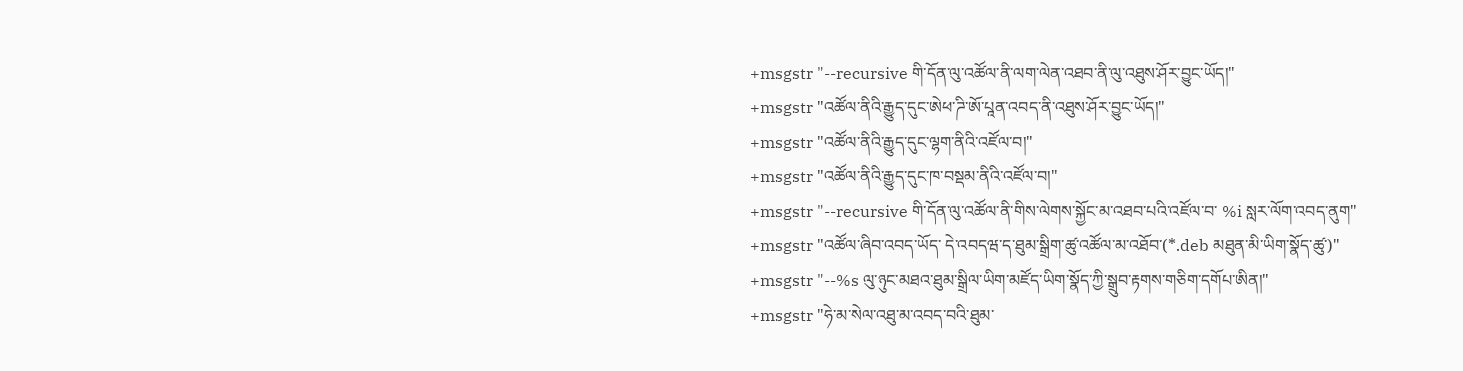+msgstr "--recursive གི་དོན་ལུ་འཚོལ་ནི་ལག་ལེན་འཐབ་ནི་ལུ་འཐུས་ཤོར་བྱུང་ཡོད།"
+msgstr "འཚོལ་ནིའི་རྒྱུད་དུང་ཨེཕ་ཌི་ཨོ་པཱན་འབད་ནི་འཐུས་ཤོར་བྱུང་ཡོད།"
+msgstr "འཚོལ་ནིའི་རྒྱུད་དུང་ལྷག་ནིའི་འཛོལ་བ།"
+msgstr "འཚོལ་ནིའི་རྒྱུད་དུང་ཁ་བསྡམ་ནིའི་འཛོལ་བ།"
+msgstr "--recursive གི་དོན་ལུ་འཚོལ་ནི་གིས་ལེགས་སྐྱོང་མ་འཐབ་པའི་འཛོལ་བ་ %i སླར་ལོག་འབད་ནུག"
+msgstr "འཚོལ་ཞིབ་འབད་ཡོད་ དེ་འབདཝ་ད་ཐུམ་སྒྲིག་ཚུ་འཚོལ་མ་འཐོབ་(*.deb མཐུན་མི་ཡིག་སྣོད་ཚུ་)"
+msgstr "--%s ལུ་ཉུང་མཐའ་ཐུམ་སྒྲིལ་ཡིག་མཛོད་ཡིག་སྣོད་ཀྱི་སྒྲུབ་རྟགས་གཅིག་དགོཔ་ཨིན།"
+msgstr "ཧེ་མ་སེལ་འཐུ་མ་འབད་བའི་ཐུམ་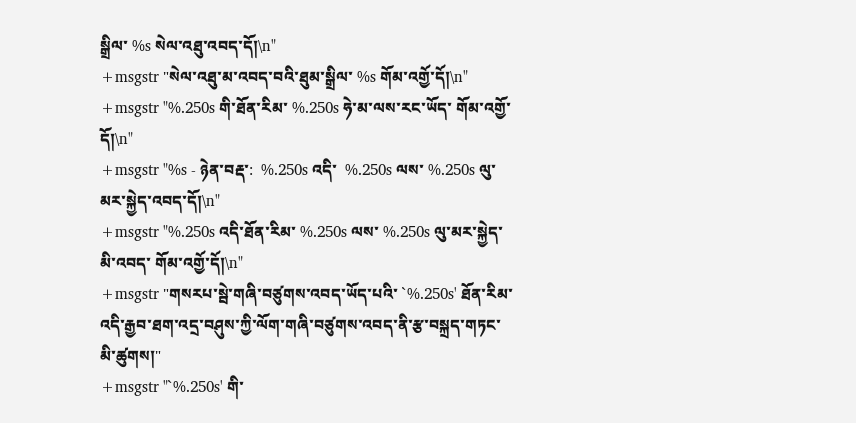སྒྲིལ་ %s སེལ་འཐུ་འབད་དོ།\n"
+msgstr "སེལ་འཐུ་མ་འབད་བའི་ཐུམ་སྒྲིལ་ %s གོམ་འགྱོ་དོ།\n"
+msgstr "%.250s གི་ཐོན་རིམ་ %.250s ཧེ་མ་ལས་རང་ཡོད་ གོམ་འགྱོ་དོ།\n"
+msgstr "%s - ཉེན་བརྡ་:  %.250s འདི་  %.250s ལས་ %.250s ལུ་མར་སྐྱེད་འབད་དོ།\n"
+msgstr "%.250s འདི་ཐོན་རིམ་ %.250s ལས་ %.250s ལུ་མར་སྐྱེད་མི་འབད་ གོམ་འགྱོ་དོ།\n"
+msgstr "གསརཔ་སྦེ་གཞི་བཙུགས་འབད་ཡོད་པའི་ `%.250s' ཐོན་རིམ་འདི་རྒྱབ་ཐག་འདྲ་བཤུས་ཀྱི་ལོག་གཞི་བཙུགས་འབད་ནི་རྩ་བསྐྲད་གཏང་མི་ཚུགས།"
+msgstr "`%.250s' གི་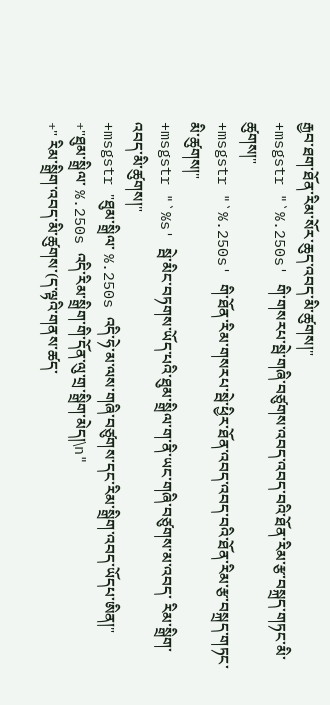རྒྱབ་ཐག་ཐོན་རིམ་སོར་ཆུད་འབད་མི་ཚུགས།"
+msgstr "`%.250s' གི་གསརཔ་སྦེ་གཞི་བཙུགས་འབད་འབད་བའི་ཐོན་རིམ་རྩ་བསྐྲད་གཏང་མི་ཚུགས།"
+msgstr "`%.250s' གི་ཐོན་རིམ་གསརཔ་སྦེ་ཕྱིར་ཐོན་འབད་འབད་བའི་ཐོན་རིམ་རྩ་བསྐྲད་གཏང་མི་ཚུགས།"
+msgstr "`%s' སྦེ་མིང་བཏགས་ཡོད་པའི་ཐུམ་སྒྲིལ་ག་ནི་ཡང་གཞི་བཙུགས་མ་འབད་ རིམ་སྒྲིག་འབད་མི་ཚུགས།"
+msgstr "ཐུམ་སྒྲིལ་ %.250s འདི་ཧེ་མ་ལས་གཞི་བཙུགས་དང་རིམ་སྒྲིག་འབད་ཡོདཔ་ཨིན།"
+"ཐུམ་སྒྲིལ་ %.250s འདི་རིམ་སྒྲིག་གི་དོན་ལུ་གྲ་སྒྲིག་མེད།\n"
+" རིམ་སྒྲིག་འབད་མི་ཚུགས་(ད་ལྟའི་གནས་ཚད་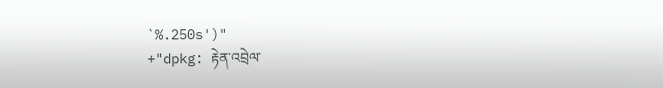`%.250s')"
+"dpkg: རྟེན་འབྲེལ་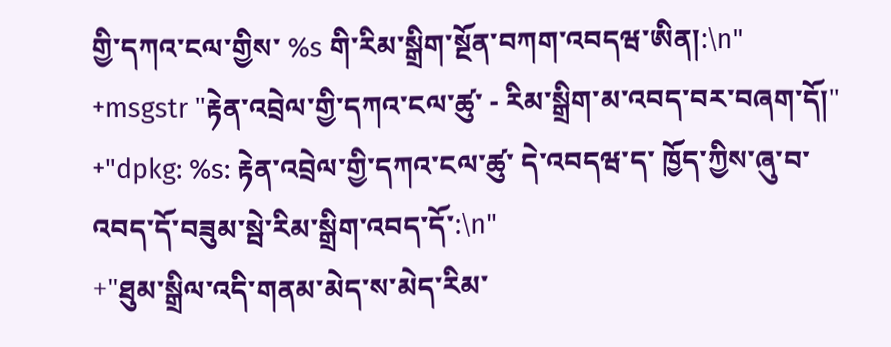གྱི་དཀའ་ངལ་གྱིས་ %s གི་རིམ་སྒྲིག་སྔོན་བཀག་འབདཝ་ཨིན།:\n"
+msgstr "རྟེན་འབྲེལ་གྱི་དཀའ་ངལ་ཚུ་ - རིམ་སྒྲིག་མ་འབད་བར་བཞག་དོ།"
+"dpkg: %s: རྟེན་འབྲེལ་གྱི་དཀའ་ངལ་ཚུ་ དེ་འབདཝ་ད་ ཁྱོད་ཀྱིས་ཞུ་བ་འབད་དོ་བཟུམ་སྦེ་རིམ་སྒྲིག་འབད་དོ་:\n"
+"ཐུམ་སྒྲིལ་འདི་གནམ་མེད་ས་མེད་རིམ་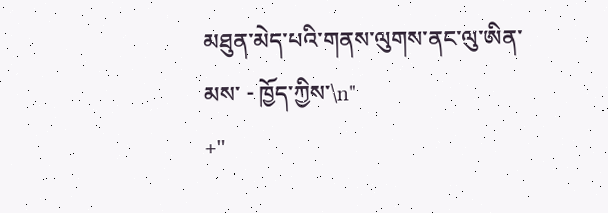མཐུན་མེད་པའི་གནས་ལུགས་ནང་ལུ་ཨིན་མས་ - ཁྱོད་ཀྱིས་\n"
+"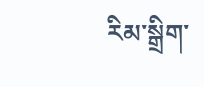རིམ་སྒྲིག་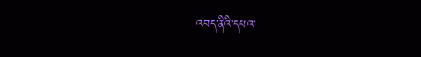འབད་ནིའི་དཔའ་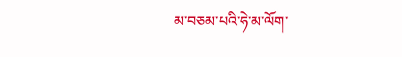མ་བཅམ་པའི་ཧེ་མ་ལོག་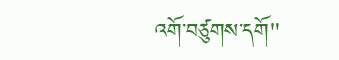འགོ་བཙུགས་དགོ"